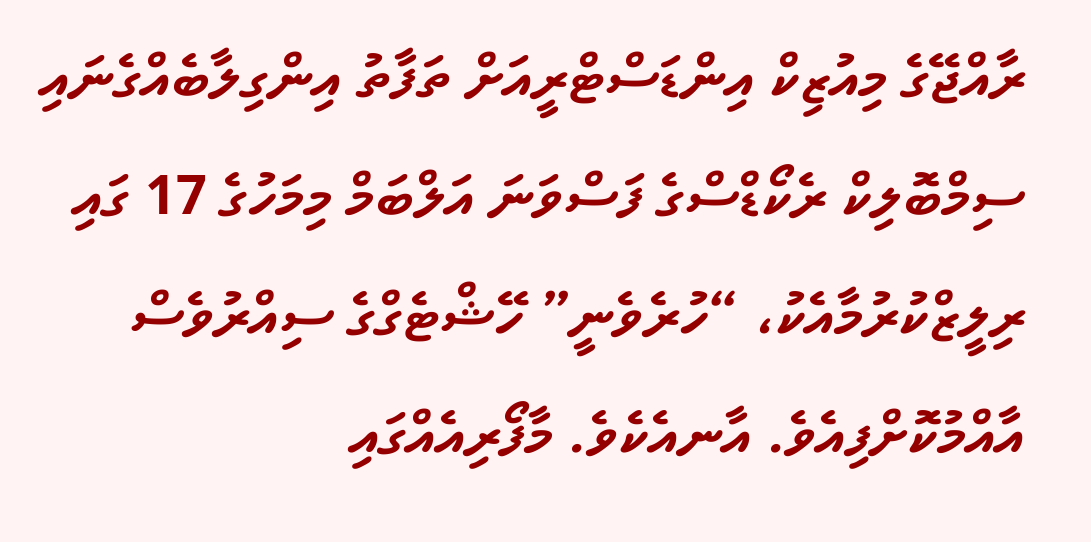ރާއްޖޭގެ މިއުޒިކް އިންޑަސްޓްރީއަށް ތަފާތު އިންގިލާބެއްގެނައި ސިމްބޮލިކް ރެކޯޑްސްގެ ފަސްވަނަ އަލްބަމް މިމަހުގެ 17 ގައި ރިލީޒްކުރުމާއެކު، “ހުރެވެނީ” ހޭޝްޓެގްގެ ސިއްރުވެސް އާއްމުކޮށްފިއެވެ. އާނއެކެވެ. މާފޯރިއެއްގައި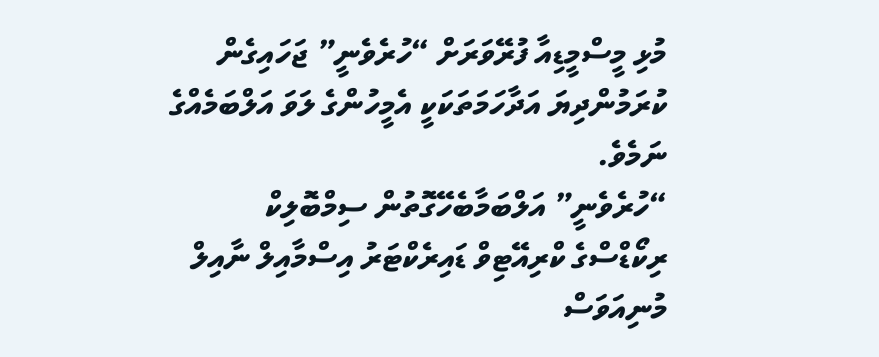މުޅި މީސްމީޑިއާ ފުރޭވަރަށް “ހުރެވެނީ” ޖަހައިގެން ކުރަމުންދިޔަ އަދާހަމަތަކަކީ އެމީހުންގެ ލަވަ އަލްބަމެއްގެ ނަމެވެ.
“ހުރެވެނީ” އަލްބަމާބެހޭގޮތުން ސިމްބޮލިކް ރިކޯޑްސްގެ ކްރިއޭޓިވް ޑައިރެކްޓަރު އިސްމާއިލް ނާއިލް މުނިއަވަސް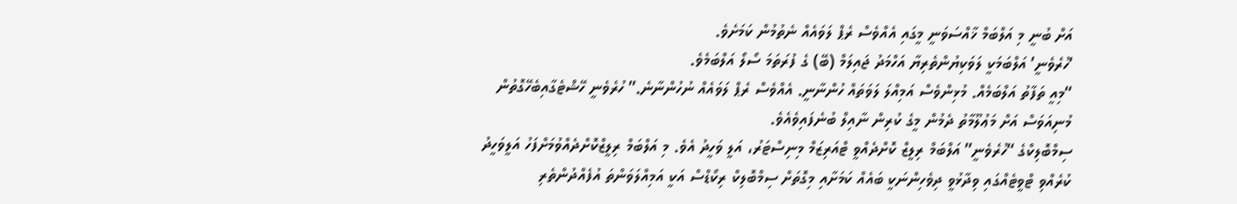އަށް ބުނީ މި އަލްބަމް ޚާއްސަވަނީ މީގައި އެއްވެސް ރެޕް ލަވައެއް ނެތުމުން ކަމަށެވެ.
‘ހުރެވެނީ’ އަލްބަމަކީ ލަވަކިޔުންތެރިޔާ އަހްމަދު ޖައިލަމް (ބޭ) ގެ ފުރަތަމަ ސޯލޯ އަލްބަމެވެ.
“މިއީ ތަފާތު އަލްބަމެއް. މުޅިންވެސް އަމިއްލަ ލަވަތައް ހުންނާނީ. އެއްވެސް ރެޕް ލަވައެއް ނުހުންނާނެ.” ހުރެވެނީ ހޭޝްޓެގާއިބެހޭގޮތުން މުނިއަވަސް އަށް މަޢުލޫމާތު ދެމުން މީގެ ކުރިން ނާއިލް ބުނެފައިވެއެވެ.
ސިމްބޮލިކްގެ “ހުރެވެނީ” އަލްބަމް ރިލީޒް ކޮށްދެއްވީ ޓްއަރިޒަމް މިނިސްޓަރު، އަލީ ވަހީދު އެވެ. މި އަލްބަމް ރިލީޒްކޮށްދެއްވުމަށްފަހު އަލީވަހީދު ކުރެއްވި ޓްވީޓެއްގައި ވިދާޅުވީ ދިވެހިންނަކީ ބައެއް ކަމަށާއި މިގޮތަށް ސިމްބޮލިކް ރިކޯޑްސް އަކީ އަމިއްލަވަންތަ އުފެއްދުންތެރި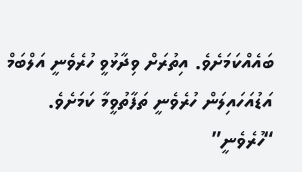ބައެއްކަމަށެވެ. އިތުރަށް ވިދާޅުވީ ހުރެވެނީ އަލްބަމް އަޑުއަހައިލަން ހުރެވެނީ ތަފާތުވީމާ ކަމަށެވެ.
“ހުރެވެނީ”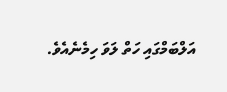އަލްބަމްގައި ހަތް ލަވަ ހިމެނެއެވެ.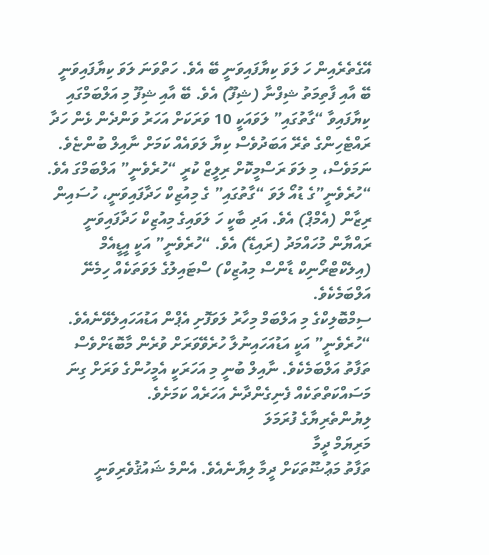އޭގެތެރެއިން ހަ ލަވަ ކިޔާފައިވަނީ ބޭ އެވެ. ހަތްވަނަ ލަވަ ކިޔާފައިވަނީ ބޭ އާއި ފާތިމަތު ޝިފްނާ (ޝިފޫ) އެވެ. ބޭ އާއި ޝިފޫ މި އަލްބަމްގައި ކިޔާފައިވާ “ގާތުގައި” ލަވައަކީ 10 ވަރަކަށް އަހަރު ވަންދެން ޅެން ހަދާ ރައްޓެހިންގެ ތެރޭ އަބަދުވެސް ކިޔާ ލަވައެއް ކަމަށް ނާއިލް ބުންޏެވެ. ނަމަވެސް، މި ލަވަ ރަސްމީކޮށް ރިލީޒް ކުރީ “ހުރެވެނީ” އަލްބަމްގަ އެވެ.
“ހުރެވެނީ”ގެ ޑުއޯ ލަވަ “ގާތުގައި” ގެ މިއުޒިކް ހަދާފައިވަނީ، ހުސައިން ރިޒާން (އެމްޕް) އެވެ. އަދި ބާކީ ހަ ލަވައިގެ މިއުޒިކް ހަދާފައިވަނީ ރައްޔާން މުހައްމަދު (ރައިޑޭ) އެވެ. “ހުރެވެނީ” އަކީ އީޑީއެމް (އިލެކްޓްރޯނިކް ޑާންސް މިއުޒިކް) ސްޓައިލުގެ ލަވަތަކެއް ހިމެނޭ އަލްބަމެކެވެ.
ސިމްބޮލިކްގެ މި އަލްބަމް މިހާރު ލަވަފޮށި އެޕްން އަޑުއަހައިލެވޭނެއެވެ. “ހުރެވެނީ” އަކީ އަޑުއަހައިނުލާ ހުރެވޭވަރަށް ވުރެން މާބޮޑަށްވެސް ތަފާތު އަލްބަމެކެވެ. ނާއިލް ބުނީ މި އަހަރަކީ އެމީހުންގެ ވަރަށް ގިނަ މަސައްކަތްތަކެއް ފެނިގެންދާނެ އަހަރެއް ކަމަށެވެ.
ލިޔުންތެރިޔާގެ ފުރަމަލަ
މަރިޔަމް ދީމާ
ތަފާތު މަޢުޟޫތަކަށް ދީމާ ލިޔާނެއެވެ. އެންމެ ޝައުޤުވެރިވަނީ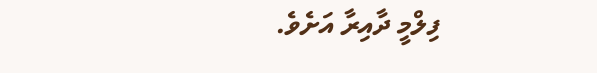ފިލްމީ ދާއިރާ އަށެވެ.